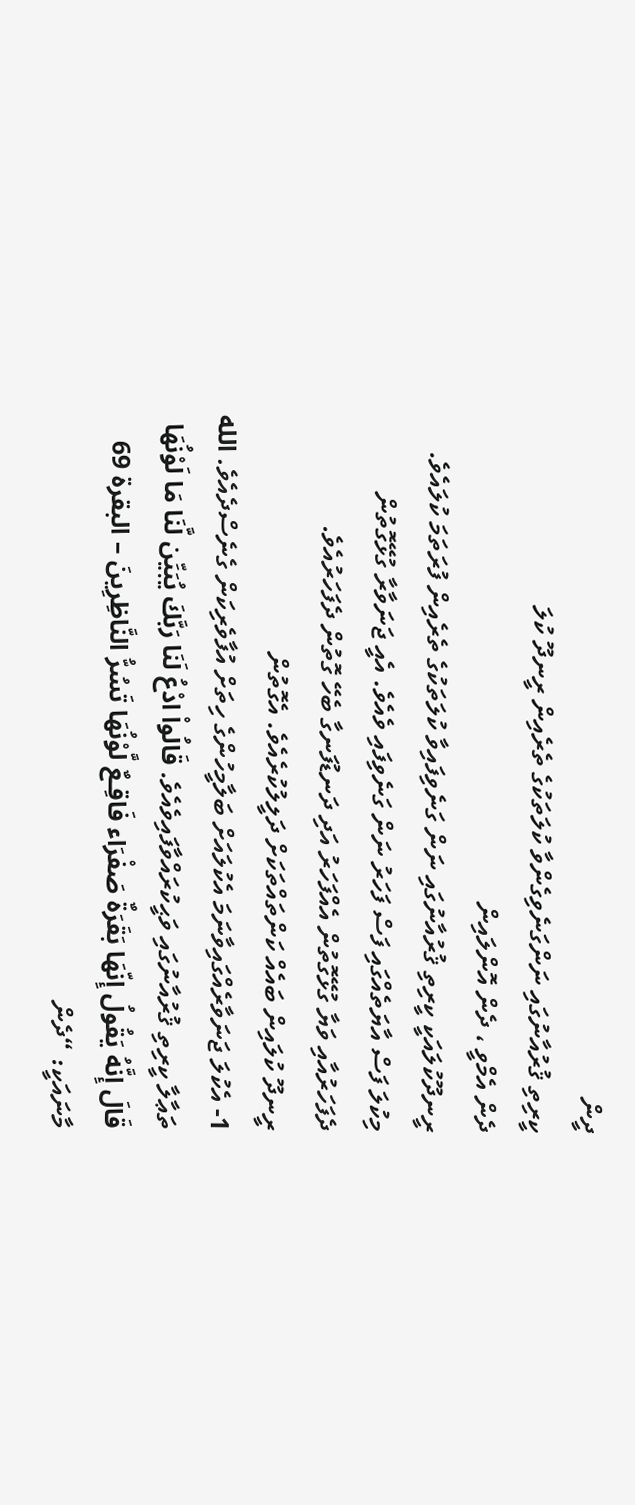ދީން
ކީރިތި ޤުރުއާނުގައި ނަންގަނެވިގެންވާ ކުލަތަކުގެ ތެރެއިން ރީނދޫ ކުލަ
ދެން އެމްވީ ، ދެން އޮންލައިން
ރީނދޫކުލައަކީ ކީރިތި ޤުރުއާނުގައި ނަން ގަނެވިފައިވާ ކުލަތަކުގެ ތެރެއިން ފުރަތަމަ ކުލައެވެ. މިކުލަ ފަސް އާޔަތެއްގައި ފަސް ފަހަރު ނަން ގަނެވިފައި ވެއެވެ. އެއީ ޖަނަވާރާ ގުޅޭގޮތުން ދެފަހަރުއާއި ވަޔާ ގުޅޭގޮތުން އެއްފަހަރު އަދި ދަނޑުފަނގާ ބެހޭ ގޮތުން ދެފަހަރުއެވެ.
ރީނދޫ ކުލައިން ބައެއް ކަންތައްތަކަށް ދަލީލުކުރެއެވެ. އެގޮތުން
1- އެކުލަ ޖަނަވާރެއްގައިވާނަމަ އެކުލައަށް ބަލާމީހުންގެ ހިތަށް އުފާވެރިކަން ގެނެސްދެއެވެ. الله ތަޢާލާ ކީރިތި ޤުރުއާނުގައި ވަޙީކުރައްވާފައިވެއެވެ. قَالُواْ ادْعُ لَنَا رَبَّكَ يُبَيِّن لَّنَا مَا لَوْنُهَا قَالَ إِنَّهُ يَقُولُ إِنّهَا بَقَرَةٌ صَفْرَاء فَاقِـعٌ لَّوْنُهَا تَسُرُّ النَّاظِرِينَ – البقرة 69 މާނައަކީ: “ދެން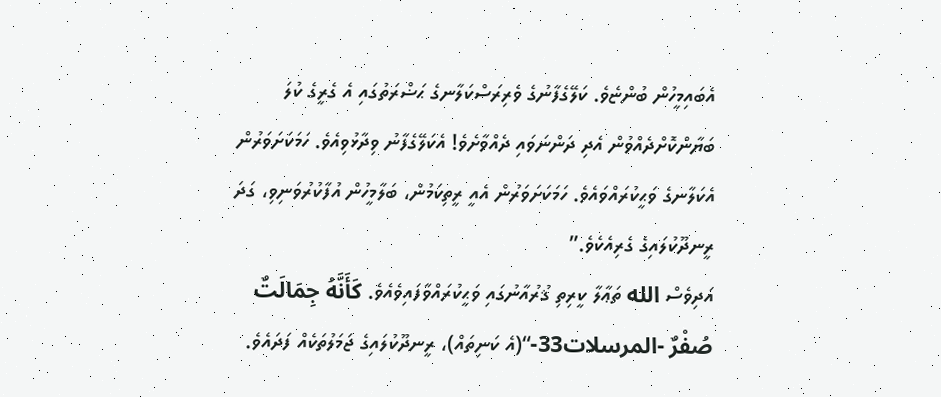އެބައިމީހުން ބުންޏެވެ. ކަލޭގެފާނުގެ ވެރިރަސްކަލާނގެ ޙަޟްރަތުގައި އެ ގެރީގެ ކުލަ ބަޔާންކޮށްދެއްވުން އެދި ދަންނަވައި ދެއްވާށެވެ! އެކަލޭގެފާނު ވިދާޅުވިއެވެ. ހަމަކަށަވަރުން އެކަލާނގެ ވަޙީކުރައްވައެވެ. ހަމަކަށަވަރުން އެއީ ރީތިކަމުން، ބަލާމީހުން އުފާކުރުވަނިވި، ގަދަ ރީނދޫކުލައިގެ ގެރިއެކެވެ.”
އަދިވެސް الله ތަޢާލާ ކީރިތި ޤުރުއާނުގައި ވަޙީކުރައްވާފައިވެއެވެ. كَأَنَّهُ جِمَالَتٌ صُفْرٌ -المرسلات33-“(އެ ކަނިތައް)، ރީނދޫކުލައިގެ ޖަމަލުތަކެއް ފަދައެވެ.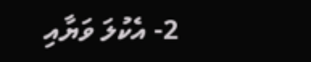2- އެކުލަ ވަޔާއި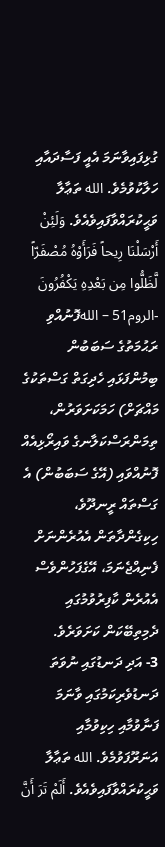ގުޅިފައިވާނަމަ އެއީ ފަސާދައާއި ހަލާކުވުމެވެ. الله ތަޢާލާ ވަޙީކުރައްވާފައިވެއެވެ. وَلَئِنْ أَرْسَلْنَا رِيحاً فَرَأَوْهُ مُصْفَرّاً لَّظَلُّوا مِن بَعْدِهِ يَكْفُرُونَ -الروم51 – اللهފޮނުއްވި ރަޙުމަތުގެ ސަބަބުން ބިމުންފަޅައި ހެދިގަތް ގަސްތަކުގެ މައްޗަށް) ހަމަކަށަވަރުން، ތިމަންރަސްކަލާނގެ ވައިރޯޅިއެއް ފޮނުއްވައި (އޭގެ ސަބަބުން) އެ ގަސްތައް ރީނދޫވެ، ހިކިގެންދާތަން އެއުރެންނަށް ފެނިއްޖެނަމަ، އޭގެފަހުންވެސް އެއުރެން ކާފިރުވުމުގައި ދެމިތިބޭކަން ކަށަވަރެވެ.
3- އަދި ދަނޑުގައި ނުވަތަ ދަނޑުވެރިކަމުގައި ވާނަމަ ފަނާވުމާއި ހިކިވުމާއި އަނަރޫފަވުމެވެ. الله ތަޢާލާ ވަޙީކުރައްވާފައިވެއެވެ. أَلَمْ تَرَ أَنَّ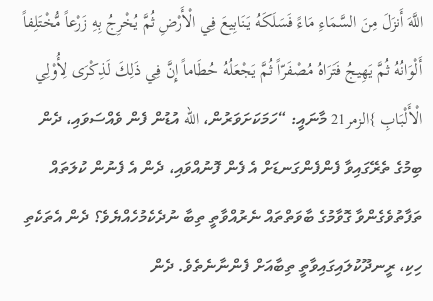اللَّهَ أَنزَلَ مِنَ السَّمَاءِ مَاءً فَسَلَكَهُ يَنَابِيعَ فِي الْأَرْضِ ثُمَّ يُخْرِجُ بِهِ زَرْعاً مُّخْتَلِفاً أَلْوَانُهُ ثُمَّ يَهِيجُ فَتَرَاهُ مُصْفَرّاً ثُمَّ يَجْعَلُهُ حُطَاماً إِنَّ فِي ذَلِكَ لَذِكْرَى لِأُوْلِي الْأَلْبَابِ }الزمر21 މާނައީ: “ހަމަކަށަވަރުން، الله އުޑުން ފެން ވެއްސަވައި، ދެން ބިމުގެ ތެރޭގައިވާ ފެންފެންގަނޑަށް އެ ފެން ފޮނުއްވައި، ދެން އެ ފެނުން ކުލަތައް ތަފާތުވެގެންވާ ގޮވާމުގެ ބާވަތްތައް ނެރުއްވާތީ ތިބާ ނުދެކެމުހެއްޔެވެ؟ ދެން އެތަކެތި ހިކި، ރީނދޫކުލައިގައިވާތީ ތިބާއަށް ފެންނާނެތެވެ. ދެން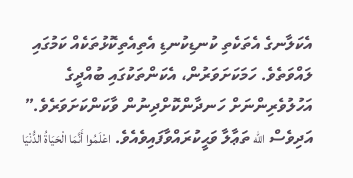އެކަލާނގެ އެތަކެތި ކުނޑިކުނޑި އެތިއެތިކޮޅުތަކެއް ކަމުގައި ލައްވަތެވެ. ހަމަކަށަވަރުން، އެކަންތަކުގައި ބުއްދީގެ އަހުލުވެރިންނަށް ހަނދާންކޮށްދިނުން ވާކަންކަށަވަރެވެ.”
އަދިވެސް الله ތަޢާލާ ވަޙީކުރައްވާފައިވެއެވެ. اعْلَمُوا أَنَّمَا الْحَيَاةُ الدُّنْيَا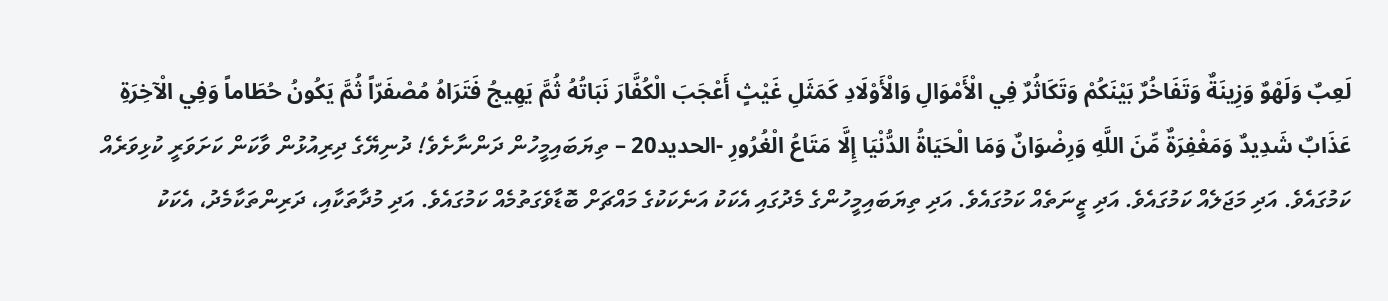لَعِبٌ وَلَهْوٌ وَزِينَةٌ وَتَفَاخُرٌ بَيْنَكُمْ وَتَكَاثُرٌ فِي الْأَمْوَالِ وَالْأَوْلَادِ كَمَثَلِ غَيْثٍ أَعْجَبَ الْكُفَّارَ نَبَاتُهُ ثُمَّ يَهِيجُ فَتَرَاهُ مُصْفَرّاً ثُمَّ يَكُونُ حُطَاماً وَفِي الْآخِرَةِ عَذَابٌ شَدِيدٌ وَمَغْفِرَةٌ مِّنَ اللَّهِ وَرِضْوَانٌ وَمَا الْحَيَاةُ الدُّنْيَا إِلَّا مَتَاعُ الْغُرُورِ -الحديد20 – ތިޔަބައިމީހުން ދަންނާށެވެ! ދުނިޔޭގެ ދިރިއުޅުން ވާކަން ކަށަވަރީ ކުޅިވަރެއް ކަމުގައެވެ. އަދި މަޖަލެއް ކަމުގައެވެ. އަދި ޒީނަތެއް ކަމުގައެވެ. އަދި ތިޔަބައިމީހުންގެ މެދުގައި އެކަކު އަނެކަކުގެ މައްޗަށް ބޮޑާވެގަތުމެއް ކަމުގައެވެ. އަދި މުދާތަކާއި، ދަރިންތަކާމެދު، އެކަކު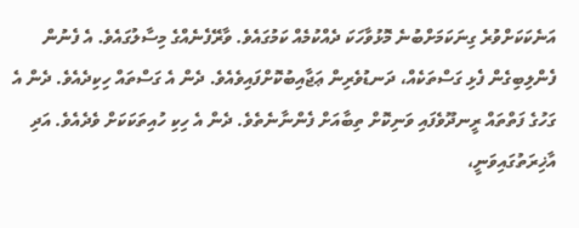އަނެކަކަށްވުރެ ގިނަކަމަށްބުނެ މޮޅުވާހަކަ ދެއްކުމެއް ކަމުގައެވެ. ވާރޭފެނެއްގެ މިސާލުގައެވެ. އެ ފެނުން ފެންލިބިގެން ފެޅި ގަސްތަކެއް، ދަނޑުވެރިން ޢަޖާއިބުކޮށްފައިވެއެވެ. ދެން އެ ގަސްތައް ހިކިދެއެވެ. ދެން އެ ގަހުގެ ފަތްތައް ރީނދޫވެފައި ވަނިކޮށް ތިބާއަށް ފެންނާނެތެވެ. ދެން އެ ހިކި ހުއިތަކަކަށް ވެދެއެވެ. އަދި އާޚިރަތުގައިވަނީ،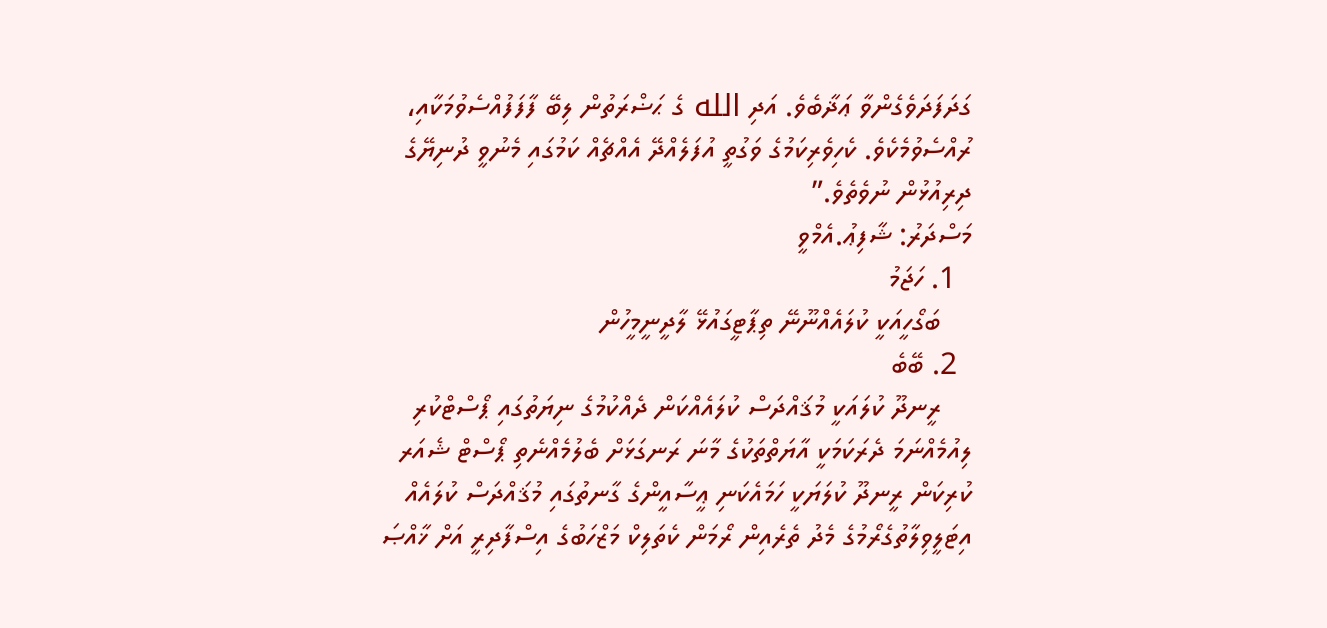ގަދަފަދަވެގެންވާ ޢަޛާބެވެ. އަދި الله ގެ ޙަޟްރަތުން ލިބޭ ފާފަފުއްސެވުމަކާއި، ރުއްސެވުމެކެވެ. ކެހިވެރިކަމުގެ ވަގުތީ އުފަލެއްދޭ އެއްޗެއް ކަމުގައި މެނުވީ ދުނިޔޭގެ ދިރިއުޅުން ނުވެތެވެ.”
މަސްދަރު: ޝާފިޢު.އެމްވީ
  1. ހަޖަމު
    ބަގޯހީއަކީ ކުލައެއްނޫނޭ ތިޕާޓީގައުޅޭ ލާދީނީމީހުން
  2. ބޭބެ
    ރީނދޫ ކުލައަކީ މުޤައްދަސް ކުލައެއްކަން ދެއްކުމުގެ ނިޔަތުގައި ޕޯސްޓްކުރި ލިއުމެއްނަމަ ދެރަކަމަކީ އާޔަތްތަކުގެ މާނަ ރަނގަޅަށް ބެލުމެއްނެތި ޕޯސްޓް ޝެއަރ ކުރިކަން ރީނދޫ ކުލަޔަކީ ހަމައެކަނި ޢީސާއީންގެ ގާނތުގައި މުޤައްދަސް ކުލައެއް އިޓަލީވިލާތުގެރޯމުގެ މެދު ތެރެއިން ރޯމަން ކެތަލިކް މަޒްހަބުގެ އިސްފާދިރީ އަށް ޚާއްޞަ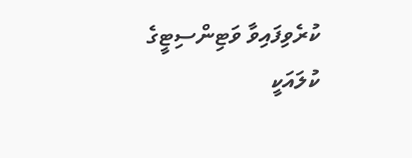ކުރެވިފައިވާ ވަޓިންސިޓީގެ ކުލައަކީ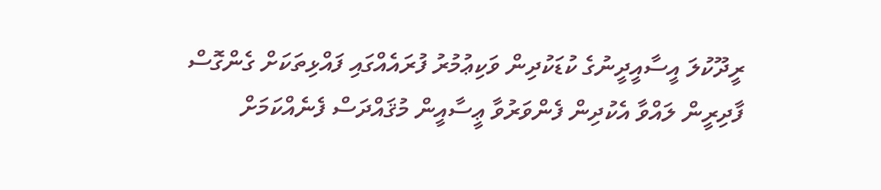ރީދޫކުލަ އީސާއީދީނުގެ ކުޑަކުދިން ވަކިޢުމުރު ފުރައެއްގައި ފައްޅިތަކަށް ގެންގޮސް ފާދިރީން ލައްވާ އެކުދިން ފެންވަރުވާ ޢީސާއީން މުޤައްދަސް ފެނެއްކަމަށް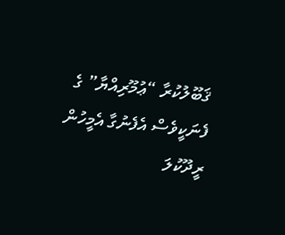ޤަބޫލުކުރާ “ޢުމޫރިއްޔާ” ގެ ފެނަކީވެސް އެފެނުގާ އެމީހުން ރީދޫކުލަ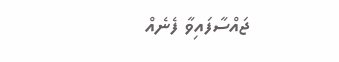ޖައްސާފައިވާ ފެނެއް